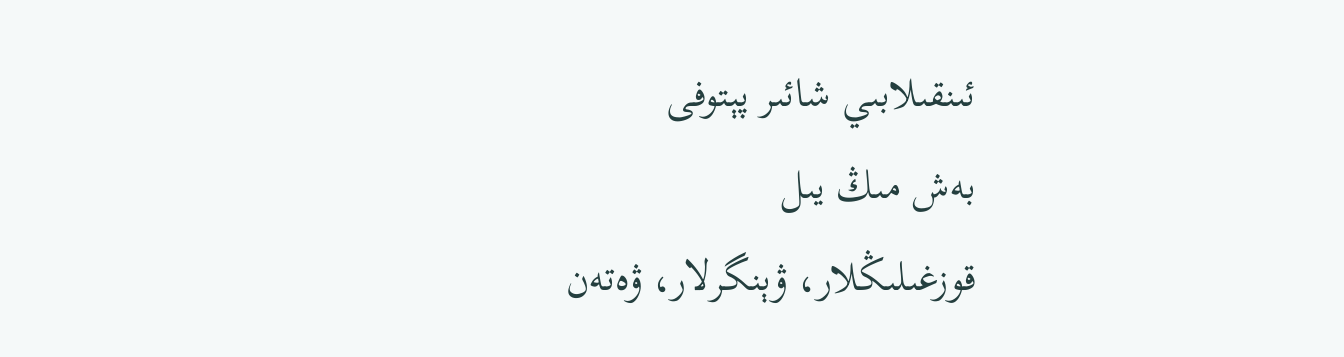ئىنقىلابىي شائىر پېتوفى
بەش مىڭ يىل
قوزغىلىڭلار، ۋېنگرلار، ۋەتەن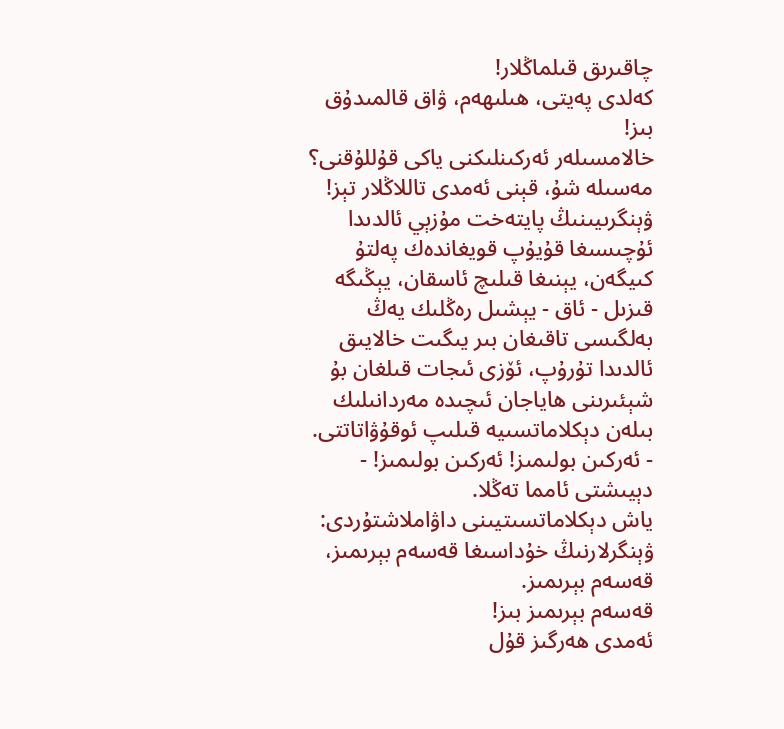چاقىرىق قىلماڭلار!
كەلدى پەيتى، ھىلىھەم، ۋاق قالمىدۇق بىز!
خالامسىلەر ئەركىنلىكنى ياكى قۇللۇقنى؟
مەسىلە شۇ، قېنى ئەمدى تاللاڭلار تېز!
ۋېنگرىيىنىڭ پايتەخت مۇزېي ئالدىدا ئۇچىسىغا قۇيۇپ قويغاندەك پەلتۇ كىيگەن، يېنىغا قىلىچ ئاسقان، يېڭىگە قىزىل - ئاق - يېشىل رەڭلىك يەڭ بەلگىسى تاقىغان بىر يىگىت خالايىق ئالدىدا تۇرۇپ، ئۆزى ئىجات قىلغان بۇ شېئىرىنى ھاياجان ئىچىدە مەردانىلىك بىلەن دېكلاماتسىيە قىلىپ ئوقۇۋاتاتتى.
- ئەركىن بولىمىز! ئەركىن بولىمىز! - دېيىشتى ئامما تەڭلا.
ياش دېكلاماتسىتيىنى داۋاملاشتۇردى:
ۋېنگرلارنىڭ خۇداسىغا قەسەم بېرىمىز،
قەسەم بېرىمىز.
قەسەم بېرىمىز بىز!
ئەمدى ھەرگىز قۇل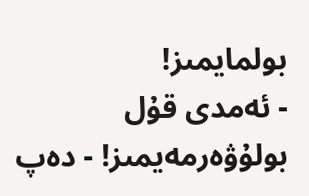بولمايمىز!
- ئەمدى قۇل بولۇۋەرمەيمىز! - دەپ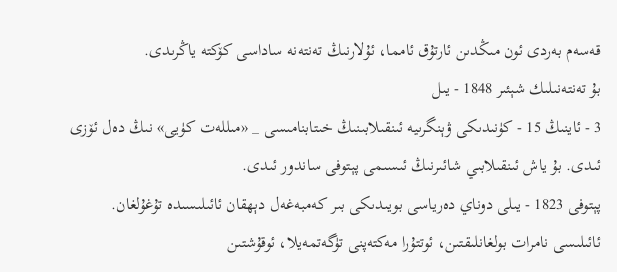قەسەم بەردى ئون مىڭدىن ئارتۇق ئامما، ئۇلارنىڭ تەنتەنە ساداسى كۆكتە ياڭرىدى.
بۇ تەنتەنىلىك شېئىر 1848 - يىل
3 - ئاينىڭ 15 - كۈنىدىكى ۋېنگرىيە ئىنقىلابىنىڭ خىتابنامىسى _ «مىللەت كۈيى» نىڭ دەل ئۆزى ئىدى. بۇ ياش ئىنقىلابىي شائىرنىڭ ئىسىمى پېتوفى ساندور ئىدى.
پېتوفى 1823 - يىلى دوناي دەرياسى بويىدىكى بىر كەمبەغەل دېھقان ئائىلىسىدە تۇغۇلغان. ئائىلىسى نامرات بولغانلىقتىن، ئوتتۇرا مەكتەپنى تۈگەتمەيلا، ئوقۇشتىن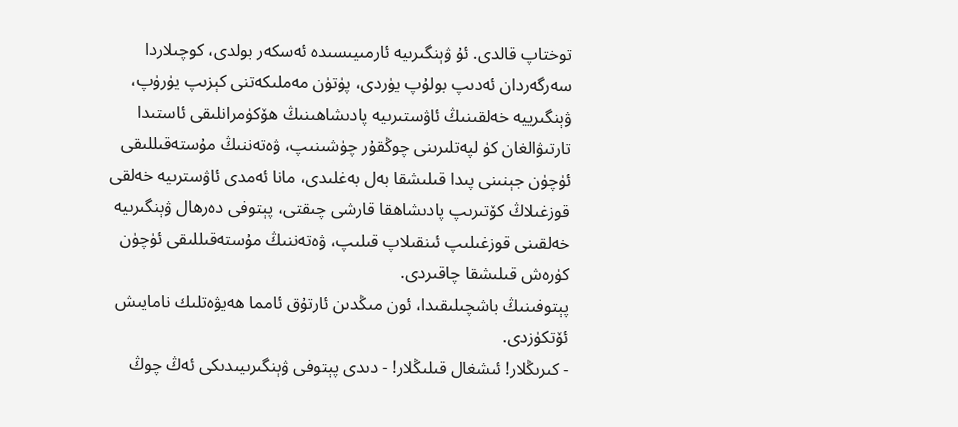توختاپ قالدى. ئۇ ۋېنگىرىيە ئارمىيىسىدە ئەسكەر بولدى، كوچىلاردا سەرگەردان ئەدىپ بولۇپ يۈردى، پۈتۈن مەملىكەتنى كېزىپ يۈرۈپ، ۋېنگىرييە خەلقىنىڭ ئاۋستىرىيە پادىشاھىنىڭ ھۆكۈمرانلىقى ئاستىدا تارتىۋالغان كۈ لپەتلىرىنى چوڭقۇر چۈشىنىپ، ۋەتەننىڭ مۇستەقىللىقى ئۈچۈن جېنىنى پىدا قىلىشقا بەل بەغلىدى، مانا ئەمدى ئاۋسترىيە خەلقى قوزغىلاڭ كۆتىرىپ پادىشاھقا قارشى چىقتى، پېتوفى دەرھال ۋېنگىرىيە خەلقىنى قوزغىلىپ ئىنقىلاپ قىلىپ، ۋەتەننىڭ مۇستەقىللىقى ئۈچۈن كۈرەش قىلىشقا چاقىردى.
پېتوفىنىڭ باشچىلىقىدا، ئون مىڭدىن ئارتۇق ئامما ھەيۋەتلىك نامايىش ئۆتكۈزدى.
- كىرىڭلار! ئىشغال قىلىڭلار! - دىدى پېتوفى ۋېنگىرىيىدىكى ئەڭ چوڭ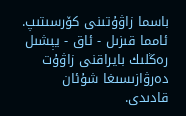باسما زاۋۇتىنى كۆرسىتىپ.
ئامما قىزىل - ئاق - يېشىل رەڭلىك بايراقنى زاۋۇت دەرۋازىسىغا شۇئان قادىدى.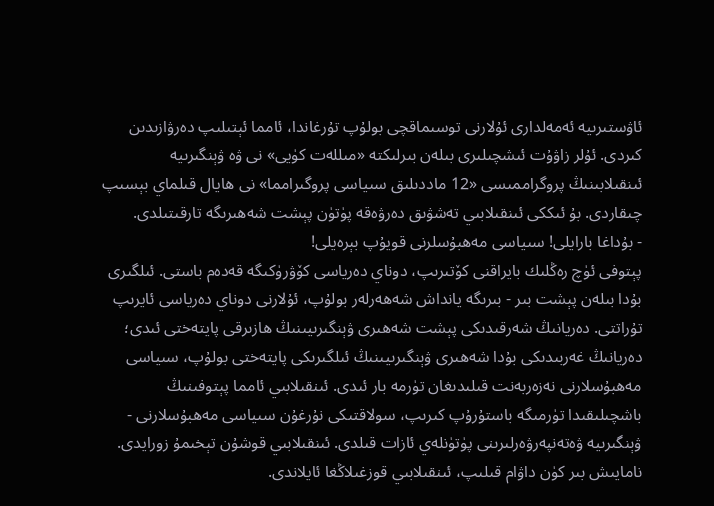ئاۋستىرىيە ئەمەلدارى ئۇلارنى توسىماقچى بولۇپ تۇرغاندا، ئامما ئېتىلىپ دەرۋازىدىن كىردى. ئۇلر زاۋۇت ئىشچىلىرى بىلەن بىرلىكتە «مىللەت كۈيى» نى ۋە ۋېنگىرىيە ئىنقىلابىنىڭ پروگراممىسى «12 ماددىلىق سىياسى پروگىرامما» نى ھايال قىلماي بېسىپ چىقاردى. بۇ ئىككى ئىنقىلابىي تەشۋىق دەرۋەقە پۈتۈن پېشت شەھىرىگە تارقىتىلدى.
- بۇداغا بارايلى! سىياسى مەھبۇسلرنى قويۇپ بېرەيلى!
پېتوفى ئۈچ رەڭلىك بايراقنى كۆتىرىپ، دوناي دەرياسى كۆۋرۈكىگە قەدەم باستى. ئىلگىرى بۇدا بىلەن پېشت بىر - بىرىگە يانداش شەھەرلەر بولۇپ، ئۇلارنى دوناي دەرياسى ئايرىپ تۇراتتى. دەريانىڭ شەرقىدىكى پېشت شەھىرى ۋېنگىرىيىنىڭ ھازىرقى پايتەختى ئىدى؛ دەريانىڭ غەربىدىكى بۇدا شەھىرى ۋېنگىرىيىنىڭ ئىلگىرىكى پايتەختى بولۇپ، سىياسى مەھبۇسلارنى نەزەربەنت قىلىدىغان تۈرمە بار ئىدى. ئىنقىلابىي ئامما پېتوفىنىڭ باشچىلىقىدا تۈرمىگە باستۇرۇپ كىرىپ، سولاقتىكى نۇرغۇن سىياسى مەھبۇسلارنى - ۋېنگىرىيە ۋەتەنپەرۋەرلىرىنى پۈتۈنلەي ئازات قىلدى. ئىنقىلابىي قوشۇن تېخىمۇ زورايدى.
نامايىش بىر كۈن داۋام قىلىپ، ئىنقىلابىي قوزغىلاڭغا ئايلاندى.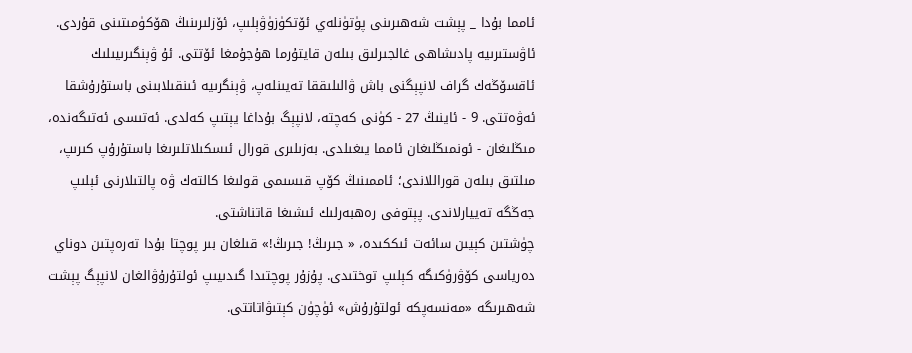ئامما بۇدا _ پېشت شەھىرىنى پۈتۈنلەي ئۆتكۈزۈۋېلىپ، ئۆزلىرىنىڭ ھۆكۈمىتىنى قۇردى.
ئاۋستىرىيە پادىشاھى غالجىرلىق بىلەن قايتۇرما ھۇجۇمغا ئۆتتى. ئۇ ۋېنگىرىيىلىك ئاقسۆڭەك گراف لانپېگنى باش ۋالىلىققا تەيىنلەپ، ۋېنگرىيە ئىنقىلابىنى باستۇرۇشقا ئەۋەتتى. 9 - ئاينىڭ 27 - كۈنى كەچتە، لانپېگ بۇداغا يېتىپ كەلدى. ئەتىسى ئەتىگەندە، مىڭلىغان - ئونمىڭلىغان ئامما يىغىلدى. بەزىلىرى قورال ئىسكىلاتلىرىغا باستۇرۇپ كىرىپ، مىلتىق بىلەن قوراللاندى؛ ئاممىنىڭ كۆپ قىسىمى قولىغا كالتەك ۋە پالتىلارنى ئېلىپ جەڭگە تەييارلاندى. پېتوفى رەھبەرلىك ئىشىغا قاتناشتى.
چۈشتىن كېيىن سائەت ئىككىدە، « جىرىڭ! جىرىڭ!» قىلغان بىر پوچتا بۇدا تەرەپتىن دوناي دەرياسى كۆۋرۈكىگە كېلىپ توختىدى. پۇزۇر پوچتىدا گىدىيىپ ئولتۇرۇۋالغان لانپېگ پېشت شەھىرىگە «مەنسەپكە ئولتۇرۇش» ئۈچۈن كېتىۋاتاتتى.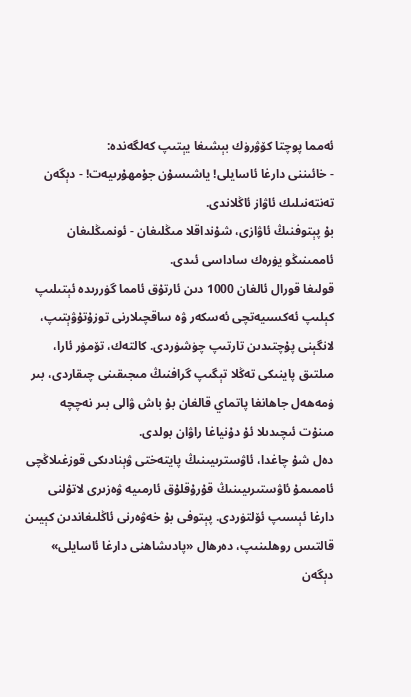ئەمما پوچتا كۆۋرۈك بېشىغا يېتىپ كەلگەندە:
- خائىننى دارغا ئاسايلى! ياشىسۇن جۇمھۇرىيەت! - دېگەن تەنتەنىلىك ئاۋاز ئاڭلاندى.
بۇ پېتوفنىڭ ئاۋازى، شۇنداقلا مىڭلىغان - ئونمىڭلىغان ئاممىنىڭو يۈرەك ساداسى ئىدى.
قولىغا قورال ئالغان 1000 دىن ئارتۇق ئامما گۈررىدە ئېتىلىپ كېلىپ ئەكسىيەتچى ئەسكەر ۋە ساقچىلارنى توزۇتۇۋېتىپ، لانگېنى پۇچتىدىن تارتىپ چۈشۈردى. كالتەك، تۆمۈر ئارا، مىلتىق پاينىكى تەڭلا تېگىپ گرافنىڭ مىجىقىنى چىقاردى، بىر ۈمەھەل جاھانغا پاتماي قالغان بۇ باش ۋالى بىر نەچچە مىنۇت ئىچىدىلا ئۇ دۇنياغا راۋان بولدى.
دەل شۇ چاغدا، ئاۋسترىيىنىڭ پايتەختى ۋېنادىكى قوزغىلاڭچى ئاممىمۇ ئاۋستىرىيىنىڭ قۇرۇقلۇق ئارمىيە ۋەزىرى لاتۇلنى دارغا ئېسىپ ئۆلتۈردى. پېتوفى بۇ خەۋەرنى ئاڭلىغاندىن كېيىن قالتىس روھلىنىپ، دەرھال «پادىشاھنى دارغا ئاسايلى» دېگەن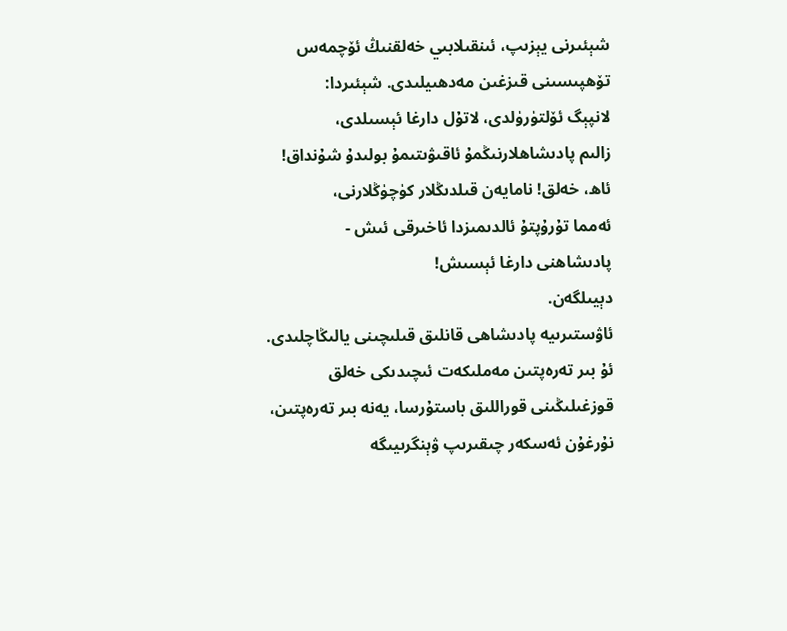شېئىرنى يېزىپ، ئىنقىلابىي خەلقنىڭ ئۆچمەس تۆھپىسىنى قىزغىن مەدھىيلىدى. شېئىردا:
لانپېگ ئۆلتۈرۈلدى، لاتۇل دارغا ئېسىلدى،
زالىم پادىشاھلارنىڭمۇ ئاقىۋىتىمۇ بولىدۇ شۇنداق!
ئاھ، خەلق! نامايەن قىلدىڭلار كۈچۈڭلارنى،
ئەمما تۇرۇپتۇ ئالدىمىزدا ئاخىرقى ئىش -
پادىشاھنى دارغا ئېسىش!
دېيىلگەن.
ئاۋستىرىيە پادىشاھى قانلىق قىلىچىنى يالىڭاچلىدى. ئۇ بىر تەرەپتىن مەملىكەت ئىچىدىكى خەلق قوزغىلىڭىنى قوراللىق باستۇرسا، يەنە بىر تەرەپتىن، نۇرغۇن ئەسكەر چىقىرىپ ۋېنگرىيىگە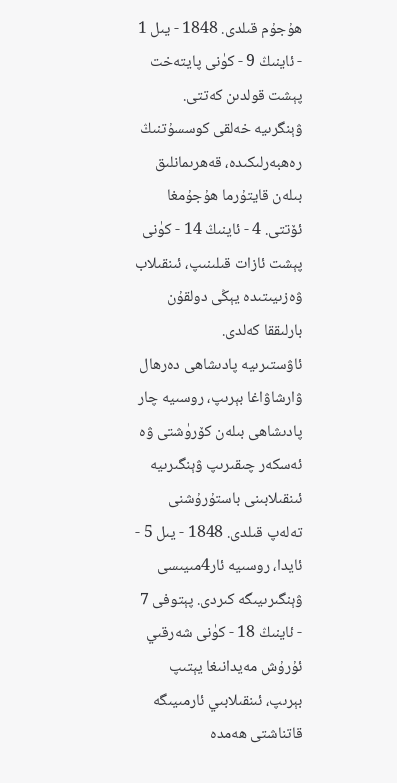ھۇجۇم قىلدى. 1848 - يىل 1 - ئاينىڭ 9 - كۈنى پايتەخت پېشت قولدىن كەتتى. ۋېنگرىيە خەلقى كوسسۇتنىڭ رەھبەرلىكىدە، قەھرىمانلىق بىلەن قايتۇرما ھۇجۇمغا ئۆتتى. 4 - ئاينىڭ 14 - كۈنى پېشت ئازات قىلىنىپ، ئىنقىلاب ۋەزىيىتىدە يېڭى دولقۇن بارلىققا كەلدى.
ئاۋستىرىيە پادىشاھى دەرھال ۋارشاۋاغا بېرىپ، روسىيە چار پادىشاھى بىلەن كۆرۈشتى ۋە ئەسكەر چىقىرىپ ۋېنگىرىيە ئىنقىلابىنى باستۇرۇشنى تەلەپ قىلدى. 1848 - يىل 5 - ئايدا، روسىيە ئار4مىيىسى ۋېنگىرىيىگە كىردى. پېتوفى 7 - ئاينىڭ 18 - كۈنى شەرقىي ئۇرۇش مەيدانىغا يېتىپ بېرىپ، ئىنقىلابىي ئارمىيىگە قاتناشتى ھەمدە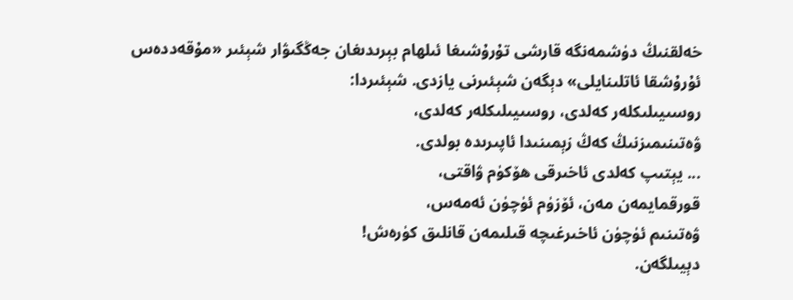خەلقنىڭ دۈشمەنگە قارشى تۇرۇشىغا ئىلھام بېرىدىغان جەڭگىۋار شېئىر «مۇقەددەس ئۇرۇشقا ئاتلىنايلى» دېگەن شېئىرنى يازدى. شېئىردا:
روسىيىلىكلەر كەلدى، روسىيىلىكلەر كەلدى،
ۋەتىنىمىزنىڭ كەڭ زېمىنىدا ئاپىرىدە بولدى.
... يېتىپ كەلدى ئاخىرقى ھۆكۈم ۋاقتى،
قورقمايمەن مەن، ئۆزۈم ئۈچۈن ئەمەس،
ۋەتىنىم ئۈچۈن ئاخىرغىچە قىلىمەن قانلىق كۈرەش!
دېيىلگەن.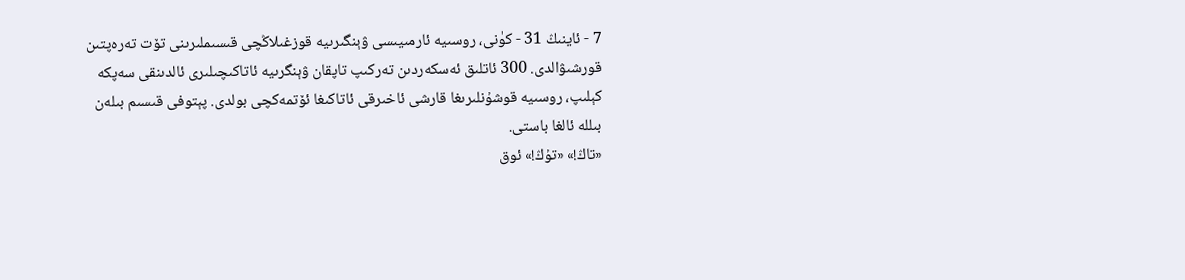7 - ئاينىڭ 31 - كۈنى، روسىيە ئارمىيىسى ۋېنگىرىيە قوزغىلاڭچى قىسىملىرىنى تۆت تەرەپتىن قورشىۋالدى. 300 ئاتلىق ئەسكەردىن تەركىپ تاپقان ۋېنگرىيە ئاتاكىچىلىرى ئالدىنقى سەپكە كېلىپ، روسىيە قوشۇنلىرىغا قارشى ئاخىرقى ئاتاكىغا ئۆتمەكچى بولدى. پېتوفى قىسىم بىلەن بىللە ئالغا باستى.
«تاڭ!» «تۇڭ!» ئوق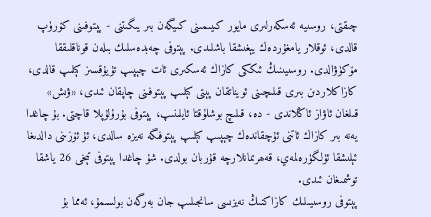چىقتى، روسىيە ئەسكەرلىرى مايور كىيىمىنى كىيگەن بىر يىگىتنى - پېتوفىنى كۆرۈپ قالدى، ئوقلار يامغۇردەك يېغىشقا باشلىدى. پېتوفى چەبدەسلىك بىلەن قوناقلىققا مۆكۈۋالدى. روسىيىنىڭ ئىككى كازاك ئەسكىرى ئات چېپىپ تۇيۇقسىز كېلىپ قالدى، كازاكلاردىن بىرى قىلىچىنى ئويناتقان پېتى كېلىپ پېتوفىنى چاپقان ئىدى، «ۋىش» قىلغان ئاۋاز ئاڭلاندى - دە، قىلىچ بوشلۇقتا ئايلىنىپ، پېتوفى بۇرۇلۇپلا قاچتى. بۇ چاغدا يەنە بىر كازاك ئاتنى ئۇچقاندەك چېپىپ كېلىپ پېتوفىگە نەيزە سالدى، ئۇ ئۆزىنى دالدىغا ئېلىشقا ئۈلگۈرەلمەي، قەھرىمانلارچە قۇربان بولدى. شۇ چاغدا پېتوفى تېخى 26 ياشقا توشمىغان ئىدى.
پېتوفى روسىيىلىك كازاكنىڭ نەيزىسى سانجىلىپ جان بەرگەن بولسىمۇ، ئەمما بۇ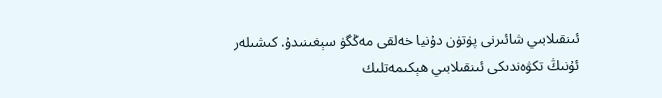ئىنقىلابىي شائىرنى پۈتۈن دۇنيا خەلقى مەڭگۈ سېغىنىدۇ. كىشىلەر ئۇنىڭ تكۋەندىكى ئىنقىلابىي ھېكىمەتلىك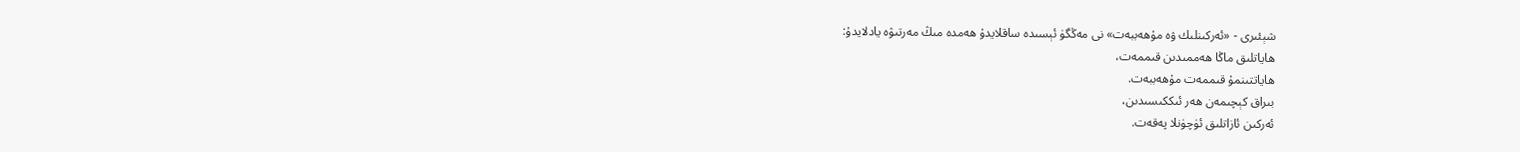شېئىرى - «ئەركىنلىك ۋە مۇھەببەت» نى مەڭگۈ ئېسىدە ساقلايدۇ ھەمدە مىڭ مەرتىۋە يادلايدۇ:
ھاياتلىق ماڭا ھەممىدىن قىممەت،
ھاياتتىنمۇ قىممەت مۇھەببەت.
بىراق كېچىمەن ھەر ئىككىسىدىن،
ئەركىن ئازاتلىق ئۈچۈنلا پەقەت.